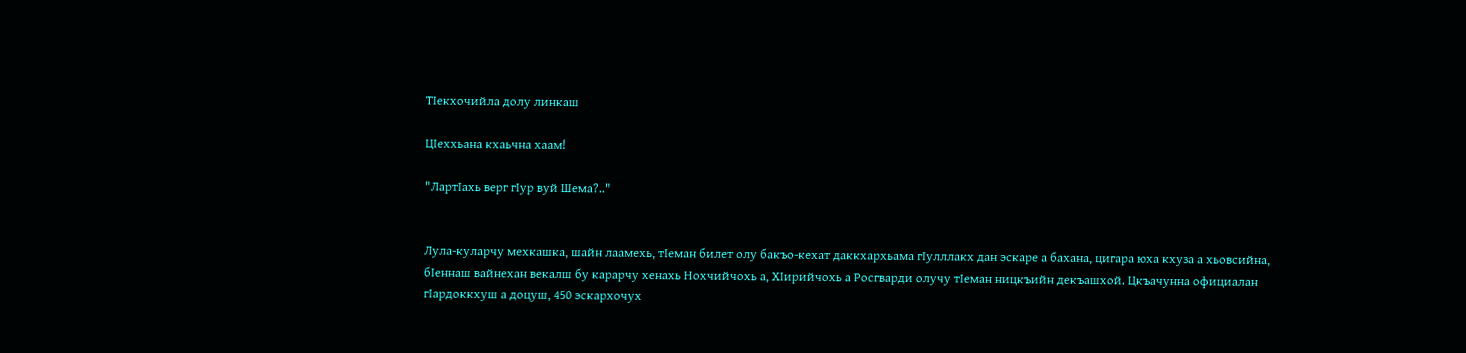ТIекхочийла долу линкаш

ЦIеххьана кхаьчна хаам!

"ЛартIахь верг гIур вуй Шема?.."


Лула-куларчу мехкашка, шайн лаамехь, тIеман билет олу бакъо-кехат даккхархьама гIулллакх дан эскаре а бахана, цигара юха кхуза а хьовсийна, бIеннаш вайнехан векалш бу карарчу хенахь Нохчийчохь а, ХIирийчохь а Росгварди олучу тIеман ницкъийн декъашхой. Цкъачунна официалан гIардоккхуш а доцуш, 450 эскархочух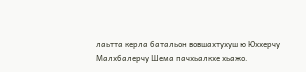лаьтта керла батальон вовшахтухуш ю Юххерчу Малхбалерчу Шема пачхьалкхе хьажо.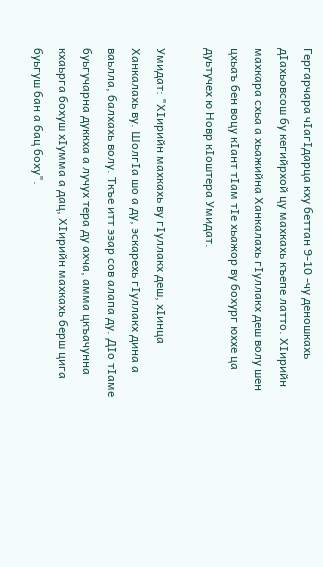Гергарчара чIагIдарца кху беттан 9-10 -чу деношкахь дIахьовсош бу кегийрхой цу махкахь къепе латто. ХIирийн махкара схьа а хьажийна Ханкалахь гIуллакх деш волу шен цхьаъ бен воцу кIант тIам тIе хьажор ву бохург юххе ца дуьтучех ю Новр кIоштера Умидат.

Умидат: "ХIирийн махкахь ву гIуллакх деш, хIинца Ханкалахь ву. ШолгIа шо а ду, эскарехь гIуллакх дина а ваьлла, балхахь волу. Ткъе итт эзар сов алапа ду. ДIо тIаме буьгучарна дуккха а лучух тера ду ахча, амма цкъачунна кхаьрга бохуш хIумма а дац, ХIирийн махкахь берш цига буьгуш бан а бац боху".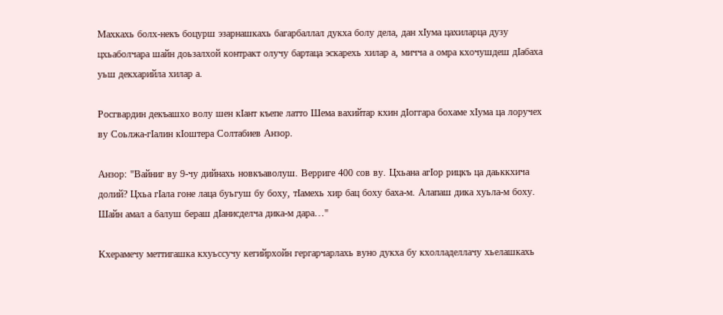Махкахь болх-некъ боцурш эзарнашкахь багарбаллал дукха болу дела, дан хIума цахиларца дузу цхьаболчара шайн доьзалхой контракт олучу бартаца эскарехь хилар а, мичча а омра кхочушдеш дIабаха уьш декхарийла хилар а.

Росгвардин декъашхо волу шен кIант къепе латто Шема вахийтар кхин дIоггара бохаме хIума ца лоручех ву Соьлжа-гIалин кIоштера Солтабиев Анзор.

Анзор: "Вайниг ву 9-чу дийнахь новкъаволуш. Верриге 400 сов ву. Цхьана агIор рицкъ ца даьккхича долий? Цхьа гIала гоне лаца буьгуш бу боху, тIамехь хир бац боху баха-м. Алапаш дика хуьла-м боху. Шайн амал а балуш бераш дIанисделча дика-м дара…"

Кхерамечу меттигашка кхуьссучу кегийрхойн гергарчарлахь вуно дукха бу кхолладеллачу хьелашкахь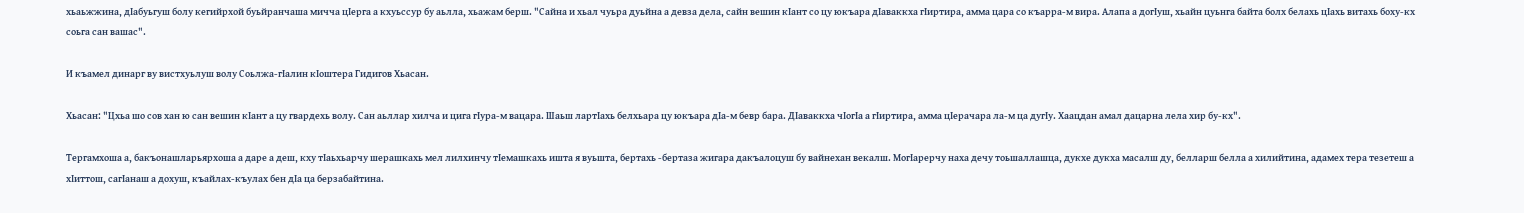хьаьжжина, дIабуьгуш болу кегийрхой буьйранчаша мичча цIерга а кхуьссур бу аьлла, хьажам берш. "Сайна и хьал чуьра дуьйна а девза дела, сайн вешин кIант со цу юкъара дIаваккха гIиртира, амма цара со къарра-м вира. Алапа а догIуш, хьайн цуьнга байта болх белахь цIахь витахь боху-кх соьга сан вашас".

И къамел динарг ву вистхуьлуш волу Соьлжа-гIалин кIоштера Гидигов Хьасан.

Хьасан: "Цхьа шо сов хан ю сан вешин кIант а цу гвардехь волу. Сан аьллар хилча и цига гIура-м вацара. Шаьш лартIахь белхьара цу юкъара дIа-м бевр бара. ДIаваккха чIогIа а гIиртира, амма цIерачара ла-м ца дугIу. Хаацдан амал дацарна лела хир бу-кх".

Тергамхоша а, бакъонашларьярхоша а даре а деш, кху тIаьхьарчу шерашкахь мел лилхинчу тIемашкахь ишта я вуьшта, бертахь -бертаза жигара дакъалоцуш бу вайнехан векалш. МогIарерчу наха дечу тоьшаллашца, дукхе дукха масалш ду, белларш белла а хилийтина, адамех тера тезетеш а хIиттош, сагIанаш а дохуш, къайлах-къулах бен дIа ца берзабайтина.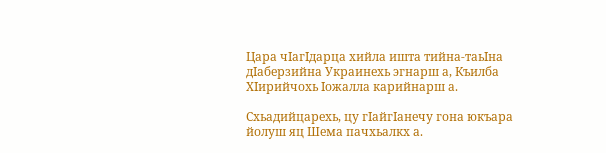Цара чIагIдарца хийла ишта тийна-таьIна дIаберзийна Украинехь эгнарш а, Къилба ХIирийчохь Iожалла карийнарш а.

Схьадийцарехь, цу гIайгIанечу гона юкъара йолуш яц Шема пачхьалкх а.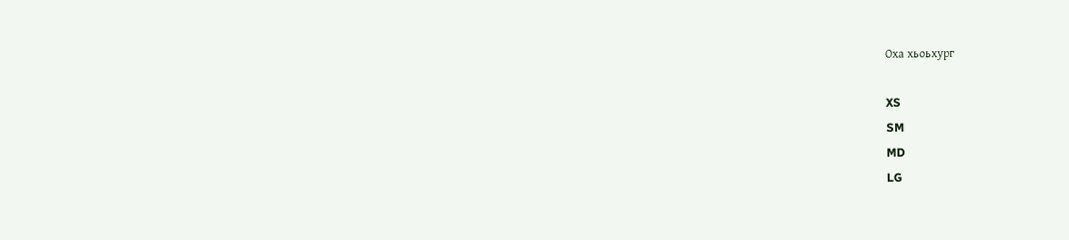Оха хьоьхург

XS
SM
MD
LG